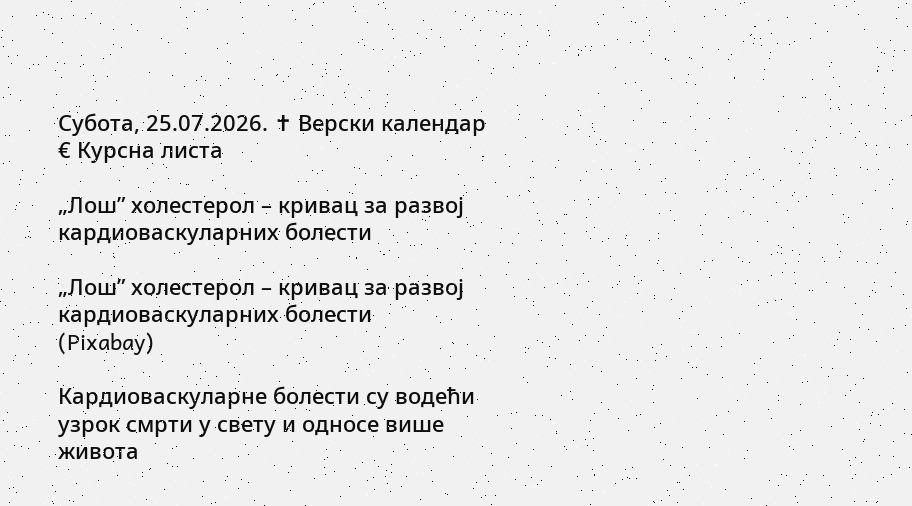Субота, 25.07.2026. ✝ Верски календар € Курсна листа

„Лош” холестерол – кривац за развој кардиоваскуларних болести

„Лош” холестерол – кривац за развој кардиоваскуларних болести
(Pixabay)

Кардиоваскуларне болести су водећи узрок смрти у свету и односе више живота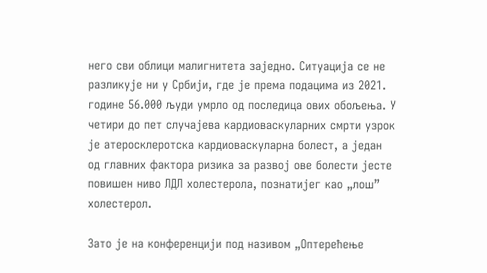него сви облици малигнитета заједно. Ситуација се не разликује ни у Србији, где је према подацима из 2021. године 56.000 људи умрло од последица ових обољења. У четири до пет случајева кардиоваскуларних смрти узрок је атеросклеротска кардиоваскуларна болест, а један од главних фактора ризика за развој ове болести јесте повишен ниво ЛДЛ холестерола, познатијег као „лош” холестерол.

Зато је на конференцији под називом „Оптерећење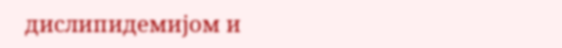дислипидемијом и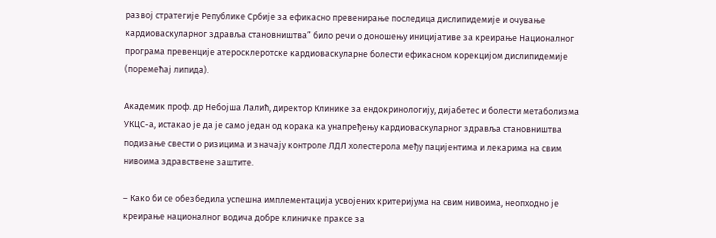развој стратегије Републике Србије за ефикасно превенирање последица дислипидемије и очување кардиоваскуларног здравља становништва” било речи о доношењу иницијативе за креирање Националног програма превенције атеросклеротске кардиоваскуларне болести ефикасном корекцијом дислипидемије (поремећај липида).

Академик проф. др Небојша Лалић, директор Клинике за ендокринологију, дијабетес и болести метаболизма УКЦС-а, истакао је да је само један од корака ка унапређењу кардиоваскуларног здравља становништва подизање свести о ризицима и значају контроле ЛДЛ холестерола међу пацијентима и лекарима на свим нивоима здравствене заштите.

– Како би се обезбедила успешна имплементација усвојених критеријума на свим нивоима, неопходно је креирање националног водича добре клиничке праксе за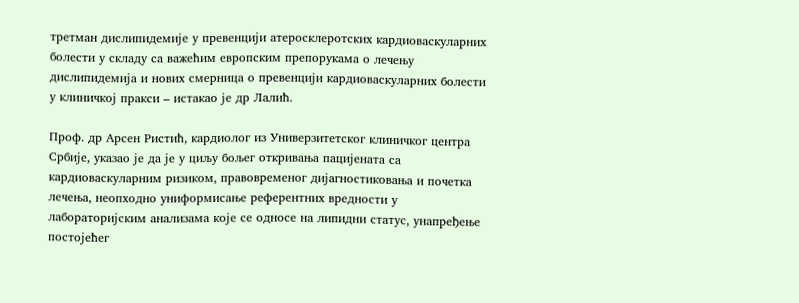третман дислипидемије у превенцији атеросклеротских кардиоваскуларних болести у складу са важећим европским препорукама о лечењу дислипидемија и нових смерница о превенцији кардиоваскуларних болести у клиничкој пракси – истакао је др Лалић.

Проф. др Арсен Ристић, кардиолог из Универзитетског клиничког центра Србије, указао је да је у циљу бољег откривања пацијената са кардиоваскуларним ризиком, правовременог дијагностиковања и почетка лечења, неопходно униформисање референтних вредности у лабораторијским анализама које се односе на липидни статус, унапређење постојећег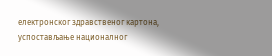електронског здравственог картона, успостављање националног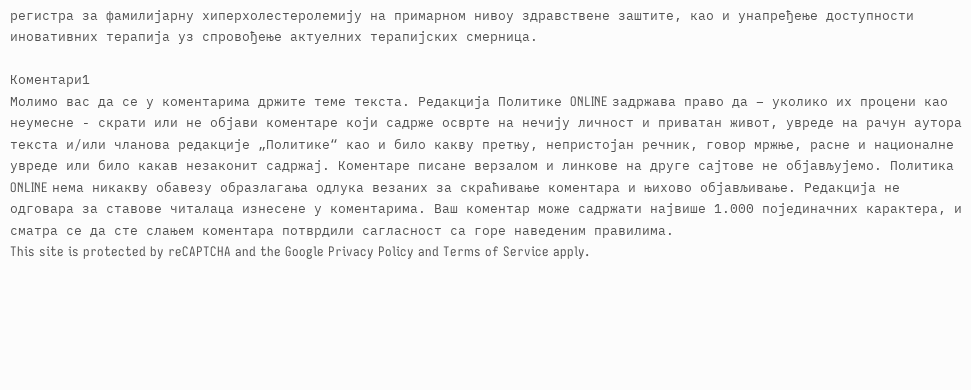регистра за фамилијарну хиперхолестеролемију на примарном нивоу здравствене заштите, као и унапређење доступности иновативних терапија уз спровођење актуелних терапијских смерница.

Коментари1
Молимо вас да се у коментарима држите теме текста. Редакција Политике ONLINE задржава право да – уколико их процени као неумесне - скрати или не објави коментаре који садрже осврте на нечију личност и приватан живот, увреде на рачун аутора текста и/или чланова редакције „Политике“ као и било какву претњу, непристојан речник, говор мржње, расне и националне увреде или било какав незаконит садржај. Коментаре писане верзалом и линкове на друге сајтове не објављујемо. Политика ONLINE нема никакву обавезу образлагања одлука везаних за скраћивање коментара и њихово објављивање. Редакција не одговара за ставове читалаца изнесене у коментарима. Ваш коментар може садржати највише 1.000 појединачних карактера, и сматра се да сте слањем коментара потврдили сагласност са горе наведеним правилима.
This site is protected by reCAPTCHA and the Google Privacy Policy and Terms of Service apply.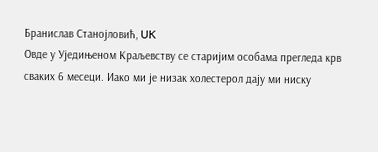Бранислав Станојловић, UK
Овде у Уједињеном Краљевству се старијим особама прегледа крв сваких 6 месеци. Иако ми је низак холестерол дају ми ниску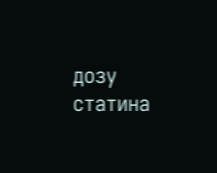дозу статина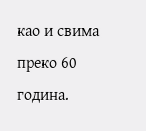као и свима преко 60 година.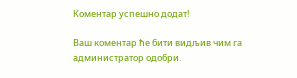Комeнтар успeшно додат!

Ваш комeнтар ћe бити видљив чим га администратор одобри.